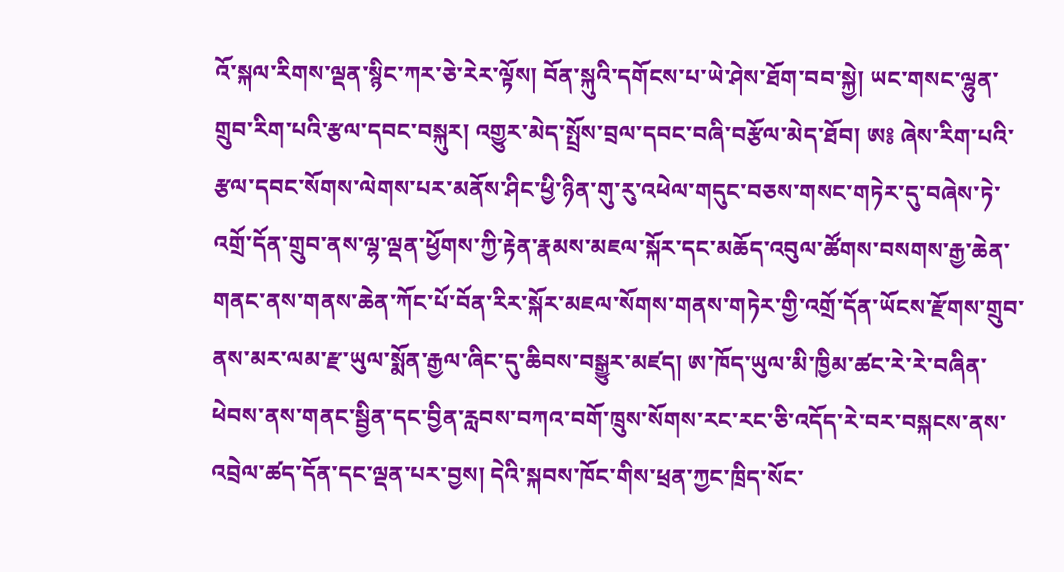འོ་སྐལ་རིགས་ལྡན་སྙིང་ཀར་ཅེ་རེར་ལྟོས། བོན་སྐུའི་དགོངས་པ་ཡེ་ཤེས་ཐོག་བབ་སྐྱེ། ཡང་གསང་ལྷུན་གྲུབ་རིག་པའི་རྩལ་དབང་བསྐུར། འགྱུར་མེད་སྤྲོས་བྲལ་དབང་བཞི་བརྩོལ་མེད་ཐོབ། ཨ༔ ཞེས་རིག་པའི་རྩལ་དབང་སོགས་ལེགས་པར་མནོས་ཤིང་ཕྱི་ཉིན་གུ་རུ་འཕེལ་གདུང་བཅས་གསང་གཏེར་དུ་བཞེས་ཏེ་འགྲོ་དོན་གྲུབ་ནས་ལྷ་ལྡན་ཕྱོགས་ཀྱི་རྟེན་རྣམས་མཇལ་སྐོར་དང་མཆོད་འབུལ་ཚོགས་བསགས་རྒྱ་ཆེན་གནང་ནས་གནས་ཆེན་ཀོང་པོ་བོན་རིར་སྐོར་མཇལ་སོགས་གནས་གཏེར་གྱི་འགྲོ་དོན་ཡོངས་རྫོགས་གྲུབ་ནས་མར་ལམ་རྫ་ཡུལ་སྨོན་རྒྱལ་ཞིང་དུ་ཆིབས་བསྒྱུར་མཛད། ཨ་ཁོད་ཡུལ་མི་ཁྱིམ་ཚང་རེ་རེ་བཞིན་ཕེབས་ནས་གནང་སྦྱིན་དང་བྱིན་རླབས་བཀའ་བགོ་ཁྲུས་སོགས་རང་རང་ཅི་འདོད་རེ་བར་བསྐངས་ནས་འབྲེལ་ཚད་དོན་དང་ལྡན་པར་བྱས། དེའི་སྐབས་ཁོང་གིས་ཕྲན་ཀྱང་ཁྲིད་སོང་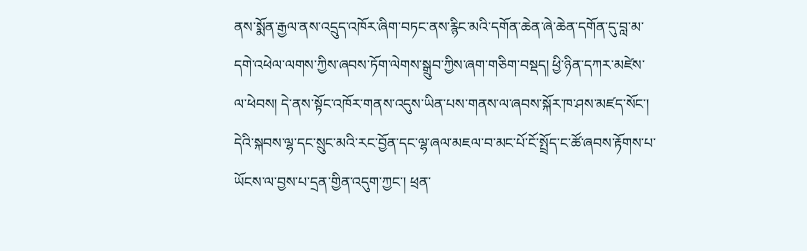ནས་སྨོན་རྒྱལ་ནས་འདྲུད་འཁོར་ཞིག་བཏང་ནས་རྙིང་མའི་དགོན་ཆེན་ཞེ་ཆེན་དགོན་དུ་བླ་མ་དགེ་འཕེལ་ལགས་ཀྱིས་ཞབས་ཏོག་ལེགས་སྒྲུབ་ཀྱིས་ཞག་གཅིག་བསྡད། ཕྱི་ཉིན་དཀར་མཛེས་ལ་ཕེབས། དེ་ནས་སྟོང་འཁོར་གནས་འདུས་ཡིན་པས་གནས་ལ་ཞབས་སྐོར་ཁ་ཤས་མཛད་སོང་། དེའི་སྐབས་ལྷ་དང་སྲུང་མའི་རང་བྱོན་དང་ལྷ་ཞལ་མཇལ་བ་མང་པོ་ངོ་སྤྲོད་ང་ཚོ་ཞབས་རྟོགས་པ་ཡོངས་ལ་བྱས་པ་དྲན་གྱིན་འདུག་ཀྱང་། ཕྲན་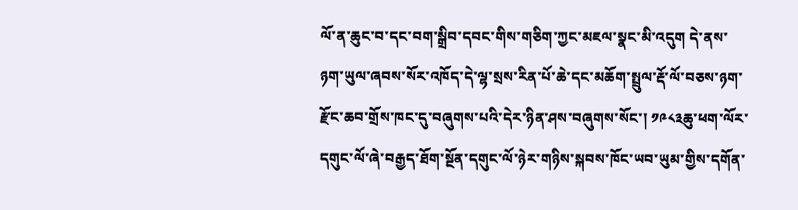ལོ་ན་ཆུང་བ་དང་བག་སྒྲིབ་དབང་གིས་གཅིག་ཀྱང་མཇལ་སྣང་མི་འདུག དེ་ནས་ཉག་ཡུལ་ཞབས་སོར་འཁོད་དེ་ལྷ་སྲས་རིན་པོ་ཆེ་དང་མཆོག་སྤྲུལ་རྡོ་ལོ་བཅས་ཉག་རྫོང་ཆབ་གྲོས་ཁང་དུ་བཞུགས་པའི་དེར་ཉིན་ཤས་བཞུགས་སོང་། ༡༩༨༣ཆུ་ཕག་ལོར་དགུང་ལོ་ཞེ་བརྒྱད་ཐོག་སྔོན་དགུང་ལོ་ཉེར་གཉིས་སྐབས་ཁོང་ཡབ་ཡུམ་གྱིས་དགོན་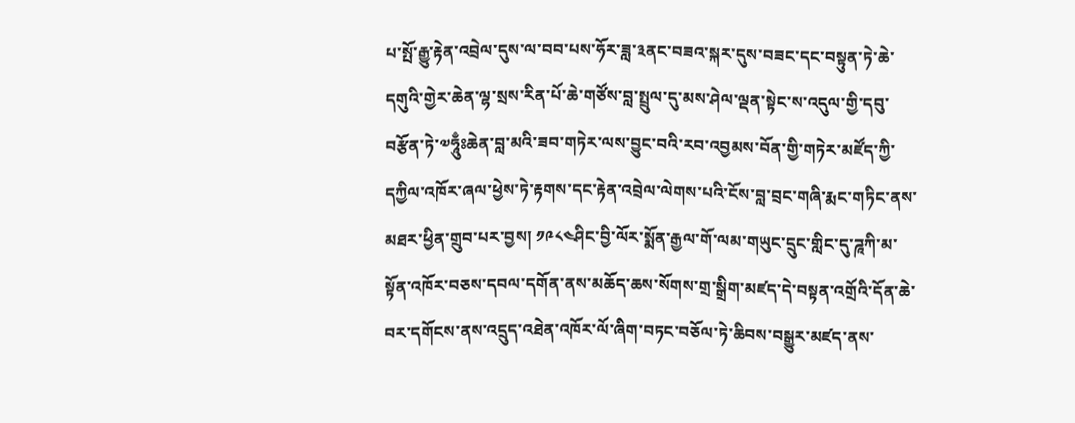པ་སྤོ་རྒྱུ་རྟེན་འབྲེལ་དུས་ལ་བབ་པས་ཧོར་ཟླ་༣ནང་བཟའ་སྐར་དུས་བཟང་དང་བསྟུན་ཏེ་ཆེ་དགུའི་གྱེར་ཆེན་ལྷ་སྲས་རིན་པོ་ཆེ་གཙོས་བླ་སྤྲུལ་དུ་མས་ཤེལ་ལྡན་སྟེང་ས་འདུལ་གྱི་དབུ་བརྩོན་ཏེ་༧ཧཱུྃཿཆེན་བླ་མའི་ཟབ་གཏེར་ལས་བྱུང་བའི་རབ་འབྱམས་བོན་གྱི་གཏེར་མཛོད་ཀྱི་དཀྱིལ་འཁོར་ཞལ་ཕྱེས་ཏེ་རྟགས་དང་རྟེན་འབྲེལ་ལེགས་པའི་ངོས་བླ་བྲང་གཞི་རྨང་གཏིང་ནས་མཐར་ཕྱིན་གྲུབ་པར་བྱས། ༡༩༨༤ཤིང་བྱི་ལོར་སྨོན་རྒྱལ་གོ་ལམ་གཡུང་དྲུང་གླིང་དུ་ཌཱཀི་མ་སྟོན་འཁོར་བཅས་དབལ་དགོན་ནས་མཆོད་ཆས་སོགས་གྲ་སྒྲིག་མཛད་དེ་བསྟན་འགྲོའི་དོན་ཆེ་བར་དགོངས་ནས་འདྲུད་འཐེན་འཁོར་ལོ་ཞིག་བཏང་བཅོལ་ཏེ་ཆིབས་བསྒྱུར་མཛད་ནས་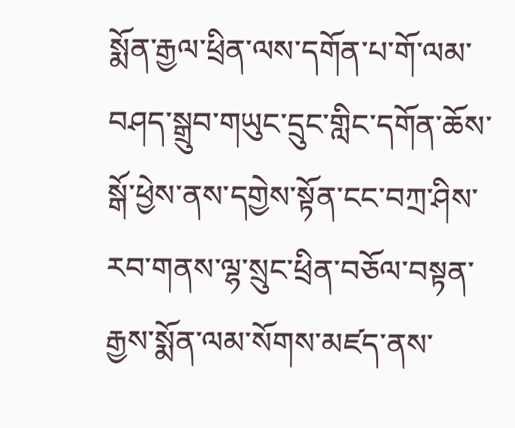སྨོན་རྒྱལ་ཕྲིན་ལས་དགོན་པ་གོ་ལམ་བཤད་སྒྲུབ་གཡུང་དྲུང་གླིང་དགོན་ཆོས་སྒོ་ཕྱེས་ནས་དགྱེས་སྟོན་ངང་བཀྲ་ཤིས་རབ་གནས་ལྷ་སྲུང་ཕྲིན་བཅོལ་བསྟན་རྒྱས་སྨོན་ལམ་སོགས་མཛད་ནས་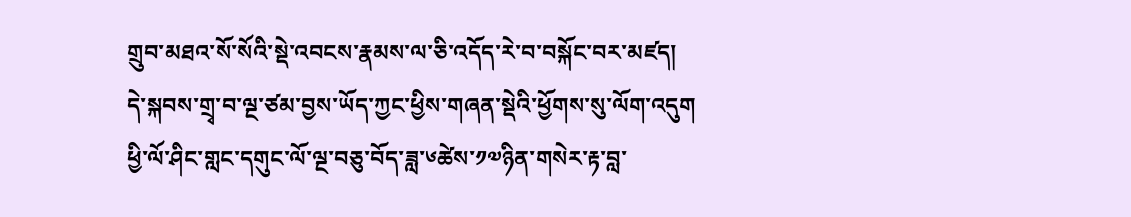གྲུབ་མཐའ་སོ་སོའི་སྡེ་འབངས་རྣམས་ལ་ཅི་འདོད་རེ་བ་བསྐོང་བར་མཛད། དེ་སྐབས་གྲྭ་བ་ལྔ་ཙམ་བྱས་ཡོད་ཀྱང་ཕྱིས་གཞན་སྡེའི་ཕྱོགས་སུ་ལོག་འདུག ཕྱི་ལོ་ཤིང་གླང་དགུང་ལོ་ལྔ་བཅུ་བོད་ཟླ་༦ཚེས་༡༧ཉིན་གསེར་རྟ་བླ་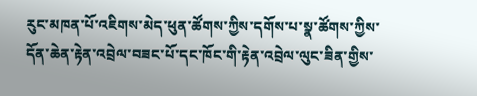རུང་མཁན་པོ་འཇིགས་མེད་ཕུན་ཚོགས་ཀྱིས་དགོས་པ་སྣ་ཚོགས་ཀྱིས་དོན་ཆེན་རྟེན་འབྲེལ་བཟང་པོ་དང་ཁོང་གི་རྟེན་འབྲེལ་ལུང་ཟིན་གྱིས་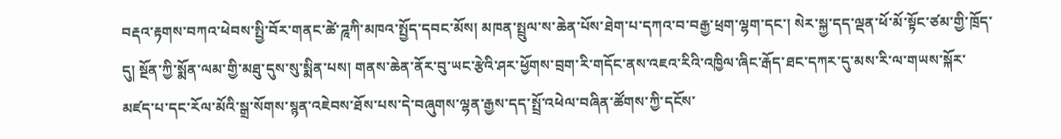བརྡའ་རྟགས་བཀའ་ཕེབས་སྤྱི་བོར་གནང་ཚེ་ཌཱཀི་མཁའ་སྤྱོད་དབང་མོས། མཁན་སྤྲུལ་ས་ཆེན་པོས་ཐེག་པ་དཀའ་བ་བརྒྱ་ཕྲག་ལྷག་དང་། སེར་སྐྱ་དད་ལྡན་ཕོ་མོ་སྟོང་ཙམ་གྱི་ཁྲོད་དུ། སྔོན་ཀྱི་སྨོན་ལམ་གྱི་མཐུ་དུས་སུ་སྨིན་པས། གནས་ཆེན་ནོར་བུ་ཡང་རྩེའི་ཤར་ཕྱོགས་བྲག་རི་གདོང་ནས་འཇའ་རིའི་འཁྱིལ་ཞིང་རྒོད་ཐང་དཀར་དུ་མས་རི་ལ་གཡས་སྐོར་མཛད་པ་དང་རོལ་མོའི་སྒྲ་སོགས་སྙན་འཇེབས་ཐོས་པས་དེ་བཞུགས་ལྷན་རྒྱས་དད་སྤྲོ་འཕེལ་བཞིན་ཚོགས་ཀྱི་དངོས་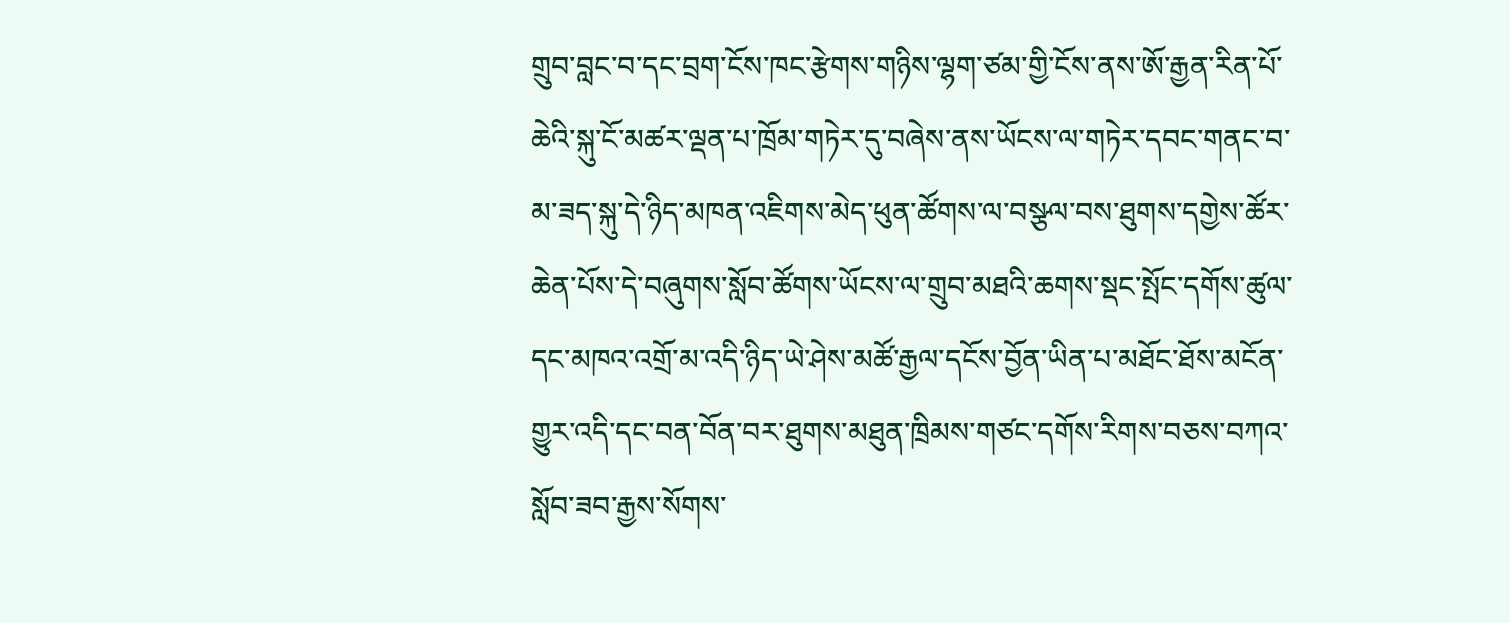གྲུབ་བླང་བ་དང་བྲག་ངོས་ཁང་རྩེགས་གཉིས་ལྷག་ཙམ་གྱི་ངོས་ནས་ཨོ་རྒྱན་རིན་པོ་ཆེའི་སྐུ་ངོ་མཚར་ལྡན་པ་ཁྲོམ་གཏེར་དུ་བཞེས་ནས་ཡོངས་ལ་གཏེར་དབང་གནང་བ་མ་ཟད་སྐུ་དེ་ཉིད་མཁན་འཇིགས་མེད་ཕུན་ཚོགས་ལ་བསྩལ་བས་ཐུགས་དགྱེས་ཚོར་ཆེན་པོས་དེ་བཞུགས་སློབ་ཚོགས་ཡོངས་ལ་གྲུབ་མཐའི་ཆགས་སྡང་སྤོང་དགོས་ཚུལ་དང་མཁའ་འགྲོ་མ་འདི་ཉིད་ཡེ་ཤེས་མཚོ་རྒྱལ་དངོས་བྱོན་ཡིན་པ་མཐོང་ཐོས་མངོན་གྱུར་འདི་དང་བན་བོན་བར་ཐུགས་མཐུན་ཁྲིམས་གཙང་དགོས་རིགས་བཅས་བཀའ་སློབ་ཟབ་རྒྱས་སོགས་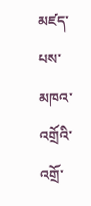མཛད་པས་མཁའ་འགྲོའི་འགྲོ་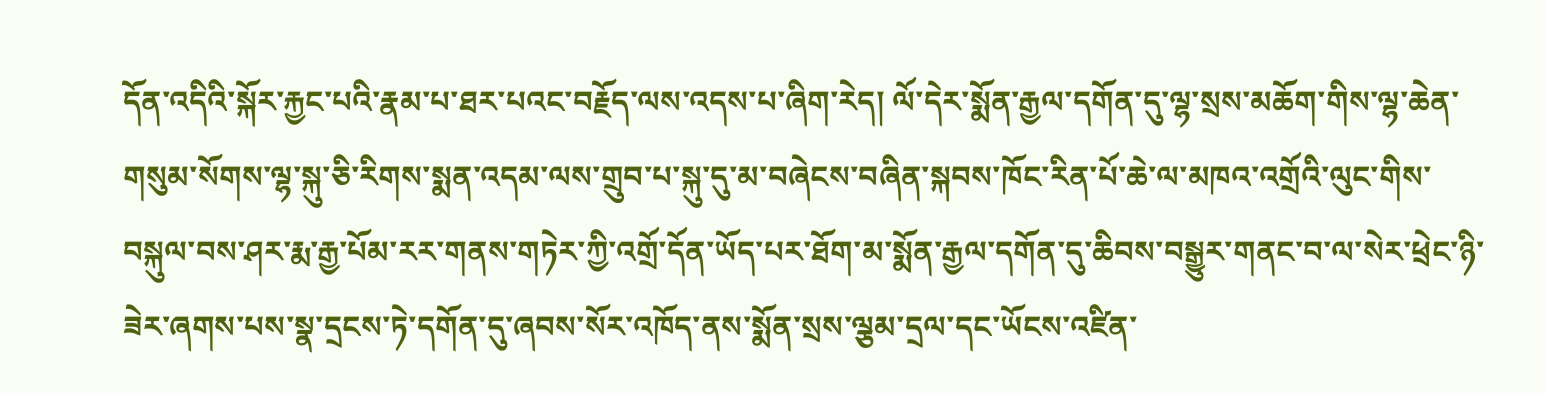དོན་འདིའི་སྐོར་རྐྱང་པའི་རྣམ་པ་ཐར་པའང་བརྗོད་ལས་འདས་པ་ཞིག་རེད། ལོ་དེར་སྨོན་རྒྱལ་དགོན་དུ་ལྷ་སྲས་མཆོག་གིས་ལྷ་ཆེན་གསུམ་སོགས་ལྷ་སྐུ་ཅི་རིགས་སྨན་འདམ་ལས་གྲུབ་པ་སྐུ་དུ་མ་བཞེངས་བཞིན་སྐབས་ཁོང་རིན་པོ་ཆེ་ལ་མཁའ་འགྲོའི་ལུང་གིས་བསྐུལ་བས་ཤར་རྨ་རྒྱ་པོམ་རར་གནས་གཏེར་ཀྱི་འགྲོ་དོན་ཡོད་པར་ཐོག་མ་སྨོན་རྒྱལ་དགོན་དུ་ཆིབས་བསྒྱུར་གནང་བ་ལ་སེར་ཕྲེང་ཉི་ཟེར་ཞགས་པས་སྣ་དྲངས་ཏེ་དགོན་དུ་ཞབས་སོར་འཁོད་ནས་སྨོན་སྲས་ལྕམ་དྲལ་དང་ཡོངས་འཛིན་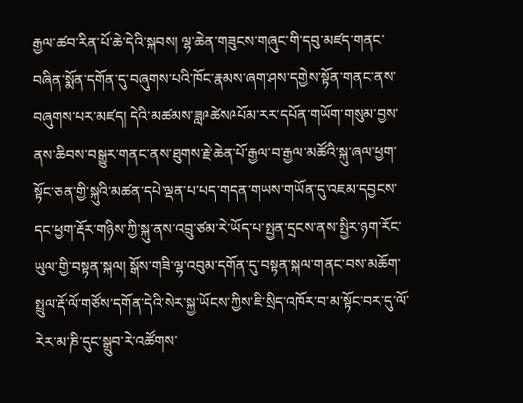རྒྱལ་ཚབ་རིན་པོ་ཆེ་དེའི་སྐབས། ལྷ་ཆེན་གཟུངས་གཞུང་གི་དབུ་མཛད་གནང་བཞིན་སྨོན་དགོན་དུ་བཞུགས་པའི་ཁོང་རྣམས་ཞག་ཤས་དགྱེས་སྟོན་གནང་ནས་བཞུགས་པར་མཛད། དེའི་མཚམས་ཟླ༩ཚེས༩པོམ་རར་དཔོན་གཡོག་གསུམ་བྱས་ནས་ཆིབས་བསྒྱུར་གནང་ནས་ཐུགས་རྗེ་ཆེན་པོ་རྒྱལ་བ་རྒྱལ་མཚོའི་སྐུ་ཞལ་ཕྱག་སྟོང་ཅན་གྱི་སྐུའི་མཚན་དཔེ་ལྡན་པ་པད་གདན་གཡས་གཡོན་དུ་འཇམ་དབྱངས་དང་ཕྱག་རྡོར་གཉིས་ཀྱི་སྐུ་ནས་འབྲུ་ཙམ་རེ་ཡོད་པ་སྤྱན་དྲངས་ནས་སྤྱིར་ཉག་རོང་ཡུལ་གྱི་བསྟན་སྐལ། སྒོས་གཟི་ལྷ་འབུམ་དགོན་དུ་བསྟན་སྐལ་གནང་བས་མཆོག་སྤྲུལ་རྡོ་ལོ་གཙོས་དགོན་དེའི་སེར་སྐྱ་ཡོངས་ཀྱིས་ཇི་སྲིད་འཁོར་བ་མ་སྟོང་བར་དུ་ལོ་རེར་མ་ཎི་དུང་སྒྲུབ་རེ་འཚོགས་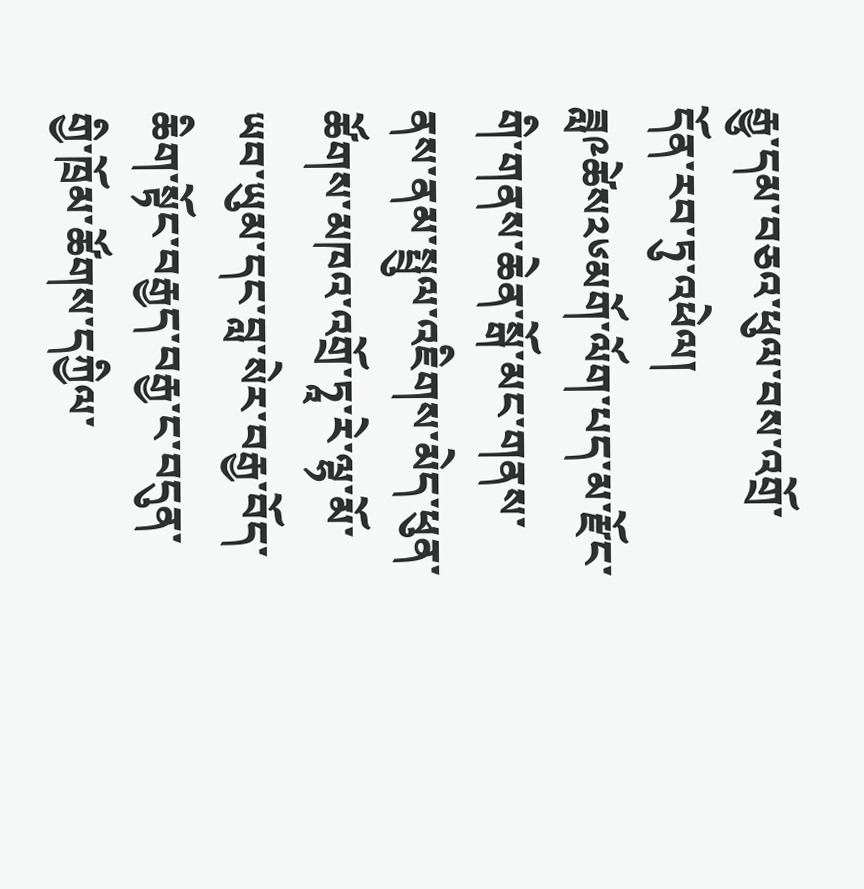རྒྱུ་དམ་བཅའ་ཕུལ་བས་འགྲོ་དོན་རབ་ཏུ་འཕེལ། ཟླ༩ཚེས༢༦མགོ་ལོག་པད་མ་རྫོང་གི་གནས་ཆེན་སྒོ་མང་གནས་ནས་ནམ་སྤྲུལ་འཇིགས་མེད་ཕུན་ཚོགས་མཁའ་འགྲོ་ཏཱ་རེ་ལྷ་མོ་ཡབ་ཡུམ་དང་བླ་སེར་བརྒྱ་བོད་ཆིག་སྟོང་བརྒྱད་བརྒྱ་ང་བདུན་གྱི་ཁྲོམ་ཚོགས་དཀྱིལ་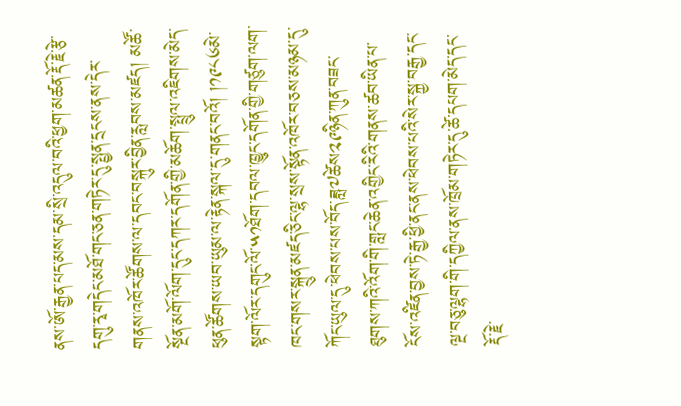ནས་ཨོ་རྒྱན་པད་མས་དམ་སྲི་འདུལ་བའི་ཕྱག་མཚན་རྡོ་རྗེ་རྩེ་དགུ་རྭ་གདེང་མཐོ་གང་ཅན་གཏེར་དུ་སྤྱན་དྲངས་ནས་དེར་གནས་འཁོར་ཚོགས་ལ་དབང་བསྐུར་བྱིན་རླབས་མཛད། མཚོ་སྔོན་མགོ་ལོག་དུང་དཀར་དགོན་གྱི་མཆོག་སྤྲུལ་འཇིགས་མེད་ཕུན་ཚོགས་ཡབ་ཡུམ་ལ་རྟེན་སྐལ་དུ་གནང་བའོ། །༡༩༨༦མེ་སྟག་ལོར་དགུང་ལོ་༥༡ཐོག་དབལ་ཁྱུང་དགོན་གྱི་གཙུག་ལག་ཁང་གསར་སྐྲུན་མཛད་ཅིང་ལྷ་སྲས་སྟོན་འཁོར་བཅས་མཉམ་དུ་ཀོང་ཡུལ་དུ་ཕེབས་པས་བོད་ཟླ༧ཚེས༢༩ཉིན་ཀུན་བཟང་ཐུགས་ཀའི་འོག་གི་གླང་ཆེན་འགྱིང་རིའི་གནས་ཚབ་ཡིན་པ་ངོས་འཛིན་བྱས་ཏེ་རྒྱ་ཕྱི་ནང་ནས་ཕེབས་པའི་སེར་སྐྱ་བརྒྱ་དང་ལྔ་བཅུ་ལྷག་གི་དཀྱིལ་ནས་ཁྲོམ་གཏེར་དུ་ཚེ་དཔག་མེད་དང་རྡོ་རྗེ་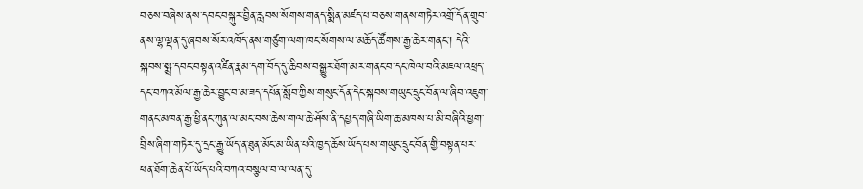བཅས་བཞེས་ནས་དབང་བསྐུར་བྱིན་རླབས་སོགས་གནད་སྨིན་མཛད་པ་བཅས་གནས་གཏེར་འགྲོ་དོན་གྲུབ་ནས་ལྷ་ལྡན་དུ་ཞབས་སོར་འཁོད་ནས་གཙུག་ལག་ཁང་སོགས་ལ་མཆོད་ཚོགས་རྒྱ་ཆེར་གནང་། དེའི་སྐབས་སྨྲ་དབང་བསྟན་འཛིན་རྣམ་དག་བོད་དུ་ཆིབས་བསྒྱུར་ཐོག་མར་གནང་བ་དང་ཁེལ་བའི་མཇལ་འཕྲད་དང་བཀའ་མོལ་རྒྱ་ཆེར་བྱུང་བ་མ་ཟད་དཔོན་སློབ་ཀྱིས་གསུང་དོན་དེང་སྐབས་གཡུང་དྲུང་བོན་ལ་ཞིབ་འཇུག་གནང་མཁན་རྒྱ་ཕྱི་ནང་ཀུན་ལ་མང་བས་ཆེས་གལ་ཆེ་ཤོས་ནི་དཔྱད་གཞི་ཡིག་ཆ་མཁས་པ་མི་བཞིའི་ཕྱག་བྲིས་ཞིག་གཏེར་དུ་དྲང་རྒྱུ་ཡོད་ན་ཐུན་མོང་མ་ཡིན་པའི་ཁྱད་ཆོས་ཡོད་པས་གཡུང་དྲུང་བོན་གྱི་བསྟན་པར་ཕན་ཐོག་ཆེན་པོ་ཡོད་པའི་བཀའ་བསྩལ་བ་ལ་ལན་དུ་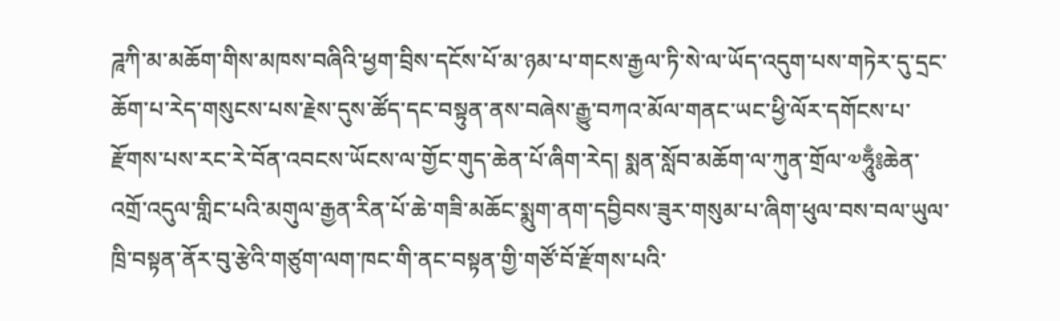ཌཱཀི་མ་མཆོག་གིས་མཁས་བཞིའི་ཕྱག་བྲིས་དངོས་པོ་མ་ཉམ་པ་གངས་རྒྱལ་ཏི་སེ་ལ་ཡོད་འདུག་པས་གཏེར་དུ་དྲང་ཆོག་པ་རེད་གསུངས་པས་རྗེས་དུས་ཚོད་དང་བསྟུན་ནས་བཞེས་རྒྱུ་བཀའ་མོལ་གནང་ཡང་ཕྱི་ལོར་དགོངས་པ་རྫོགས་པས་རང་རེ་བོན་འབངས་ཡོངས་ལ་གྱོང་གུད་ཆེན་པོ་ཞིག་རེད། སྨན་སློབ་མཆོག་ལ་ཀུན་གྲོལ་༧ཧཱུྃ༔ཆེན་འགྲོ་འདུལ་གླིང་པའི་མགུལ་རྒྱན་རིན་པོ་ཆེ་གཟི་མཆོང་སྨུག་ནག་དབྱིབས་ཟུར་གསུམ་པ་ཞིག་ཕུལ་བས་བལ་ཡུལ་ཁྲི་བསྟན་ནོར་བུ་རྩེའི་གཙུག་ལག་ཁང་གི་ནང་བསྟན་གྱི་གཙོ་བོ་རྫོགས་པའི་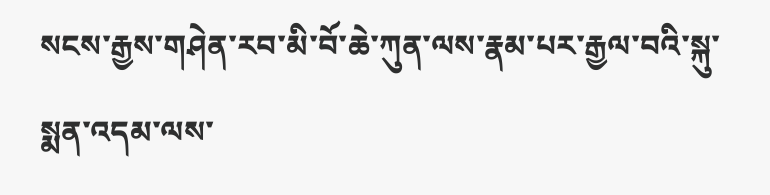སངས་རྒྱས་གཤེན་རབ་མི་བོ་ཆེ་ཀུན་ལས་རྣམ་པར་རྒྱལ་བའི་སྐུ་སྨན་འདམ་ལས་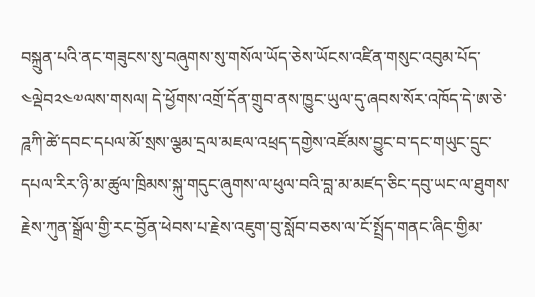བསྐྲུན་པའི་ནང་གཟུངས་སུ་བཞུགས་སུ་གསོལ་ཡོད་ཅེས་ཡོངས་འཛིན་གསུང་འབུམ་པོད་༤ལྡེབ༢༤༧ལས་གསལ། དེ་ཕྱོགས་འགྲོ་དོན་གྲུབ་ནས་ཁྱུང་ཡུལ་དུ་ཞབས་སོར་འཁོད་དེ་ཨ་ཅེ་ཌཱཀི་ཚེ་དབང་དཔལ་མོ་སྲས་ལྕམ་དྲལ་མཇལ་འཕྲད་དགྱེས་འཛོམས་བྱུང་བ་དང་གཡུང་དྲུང་དཔལ་རིར་ཉི་མ་ཚུལ་ཁྲིམས་སྐུ་གདུང་ཞུགས་ལ་ཕུལ་བའི་བླ་མ་མཛད་ཅིང་དབུ་ཡང་ལ་ཐུགས་རྗེས་ཀུན་སྒྲོལ་གྱི་རང་བྱོན་ཕེབས་པ་རྗེས་འཇུག་བུ་སློབ་བཅས་ལ་ངོ་སྤྲོད་གནང་ཞིང་གྱིམ་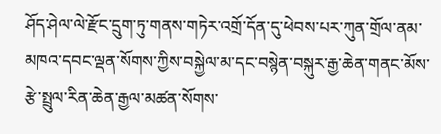ཤོད་ཤེལ་ལེ་རྫོང་དྲུག་ཏུ་གནས་གཏེར་འགྲོ་དོན་དུ་ཕེབས་པར་ཀུན་གྲོལ་ནམ་མཁའ་དབང་ལྡན་སོགས་ཀྱིས་བསྐྱེལ་མ་དང་བསྙེན་བསྐུར་རྒྱ་ཆེན་གནང་མོས་རྩེ་སྤྲུལ་རིན་ཆེན་རྒྱལ་མཚན་སོགས་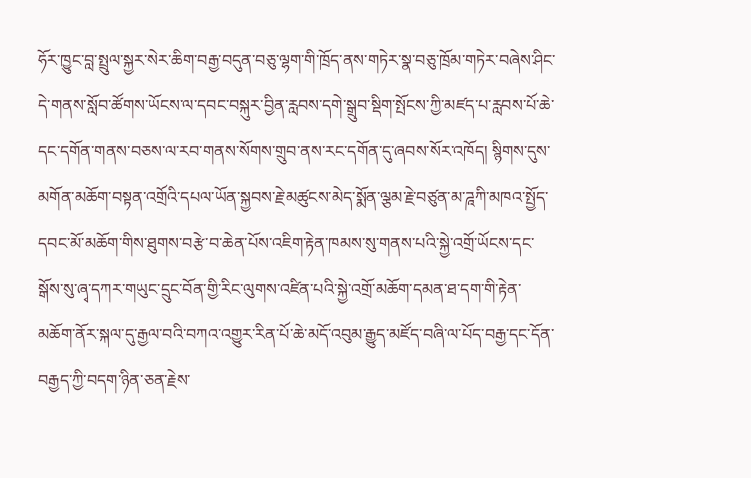ཧོར་ཁྱུང་བླ་སྤྲུལ་སྐྱར་སེར་ཆིག་བརྒྱ་བདུན་བཅུ་ལྷག་གི་ཁྲོད་ནས་གཏེར་སྣ་བཅུ་ཁྲོམ་གཏེར་བཞེས་ཤིང་དེ་གནས་སློབ་ཚོགས་ཡོངས་ལ་དབང་བསྐུར་བྱིན་རླབས་དགེ་སྒྲུབ་སྡིག་སྤོངས་ཀྱི་མཛད་པ་རླབས་པོ་ཆེ་དང་དགོན་གནས་བཅས་ལ་རབ་གནས་སོགས་གྲུབ་ནས་རང་དགོན་དུ་ཞབས་སོར་འཁོད། སྙིགས་དུས་མགོན་མཆོག་བསྟན་འགྲོའི་དཔལ་ཡོན་སྐྱབས་རྗེ་མཚུངས་མེད་སྨོན་ལྕམ་རྗེ་བཙུན་མ་ཌཱཀི་མཁའ་སྤྱོད་དབང་མོ་མཆོག་གིས་ཐུགས་བརྩེ་བ་ཆེན་པོས་འཇིག་རྟེན་ཁམས་སུ་གནས་པའི་སྐྱེ་འགྲོ་ཡོངས་དང་སྒོས་སུ་ཞྭ་དཀར་གཡུང་དྲུང་བོན་གྱི་རིང་ལུགས་འཛིན་པའི་སྐྱེ་འགྲོ་མཆོག་དམན་ཐ་དག་གི་རྟེན་མཆོག་ནོར་སྐལ་དུ་རྒྱལ་བའི་བཀའ་འགྱུར་རིན་པོ་ཆེ་མདོ་འབུམ་རྒྱུད་མཛོད་བཞི་ལ་པོད་བརྒྱ་དང་དོན་བརྒྱད་ཀྱི་བདག་ཉིན་ཅན་རྗེས་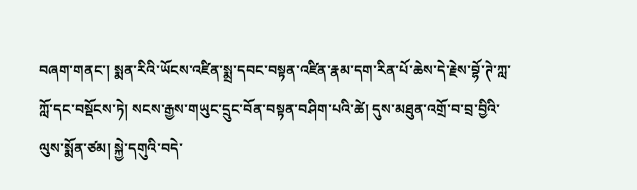བཞག་གནང་། སྨན་རིའི་ཡོངས་འཛིན་སྨྲ་དབང་བསྟན་འཛིན་རྣམ་དག་རིན་པོ་ཆེས་དེ་རྗེས་བྷོ་ཊེ་ཀླ་ཀློ་དང་བསྡོངས་ཏེ། སངས་རྒྱས་གཡུང་དྲུང་བོན་བསྟན་བཤིག་པའི་ཚེ། དུས་མཐུན་འགྲོ་བ་བྲ་བྱིའི་ལུས་སྨོན་ཙམ། སྐྱེ་དགུའི་བདེ་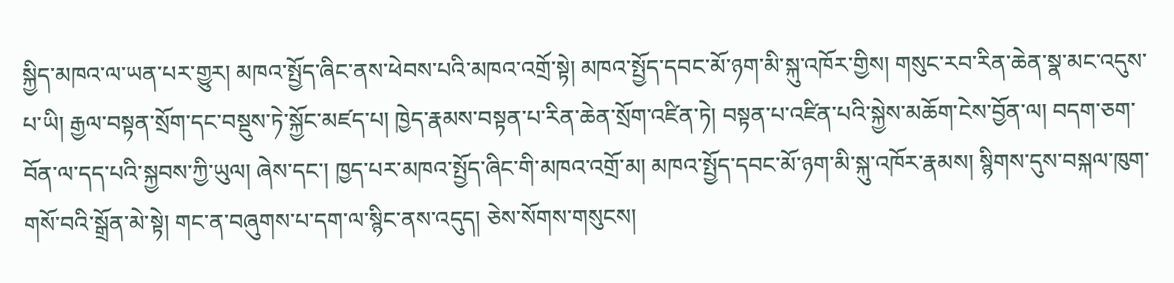སྐྱིད་མཁའ་ལ་ཡན་པར་གྱུར། མཁའ་སྤྱོད་ཞིང་ནས་ཕེབས་པའི་མཁའ་འགྲོ་སྟེ། མཁའ་སྤྱོད་དབང་མོ་ཉག་མི་སྐུ་འཁོར་གྱིས། གསུང་རབ་རིན་ཆེན་སྣ་མང་འདུས་པ་ཡི། རྒྱལ་བསྟན་སྲོག་དང་བསྡུས་ཏེ་སྐྱོང་མཛད་པ། ཁྱེད་རྣམས་བསྟན་པ་རིན་ཆེན་སྲོག་འཛིན་ཏེ། བསྟན་པ་འཛིན་པའི་སྐྱེས་མཆོག་ངེས་བྱོན་ལ། བདག་ཅག་བོན་ལ་དད་པའི་སྐྱབས་ཀྱི་ཡུལ། ཞེས་དང་། ཁྱད་པར་མཁའ་སྤྱོད་ཞིང་གི་མཁའ་འགྲོ་མ། མཁའ་སྤྱོད་དབང་མོ་ཉག་མི་སྐུ་འཁོར་རྣམས། སྙིགས་དུས་བསྐལ་ཁུག་གསོ་བའི་སྒྲོན་མེ་སྟེ། གང་ན་བཞུགས་པ་དག་ལ་སྙིང་ནས་འདུད། ཅེས་སོགས་གསུངས།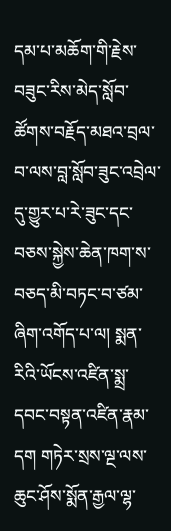དམ་པ་མཆོག་གི་རྗེས་བཟུང་རིས་མེད་སློབ་ཚོགས་བརྗོད་མཐའ་བྲལ་བ་ལས་བླ་སློབ་ཟུང་འབྲེལ་དུ་གྱུར་པ་རེ་ཟུང་དང་བཅས་སྐྱེས་ཆེན་ཁག་ས་བཅད་མི་བཏང་བ་ཙམ་ཞིག་འགོད་པ་ལ། སྨན་རིའི་ཡོངས་འཛིན་སྨྲ་དབང་བསྟན་འཛིན་རྣམ་དག གཏེར་སྲས་ལྔ་ལས་ཆུང་ཤོས་སྨོན་རྒྱལ་ལྷ་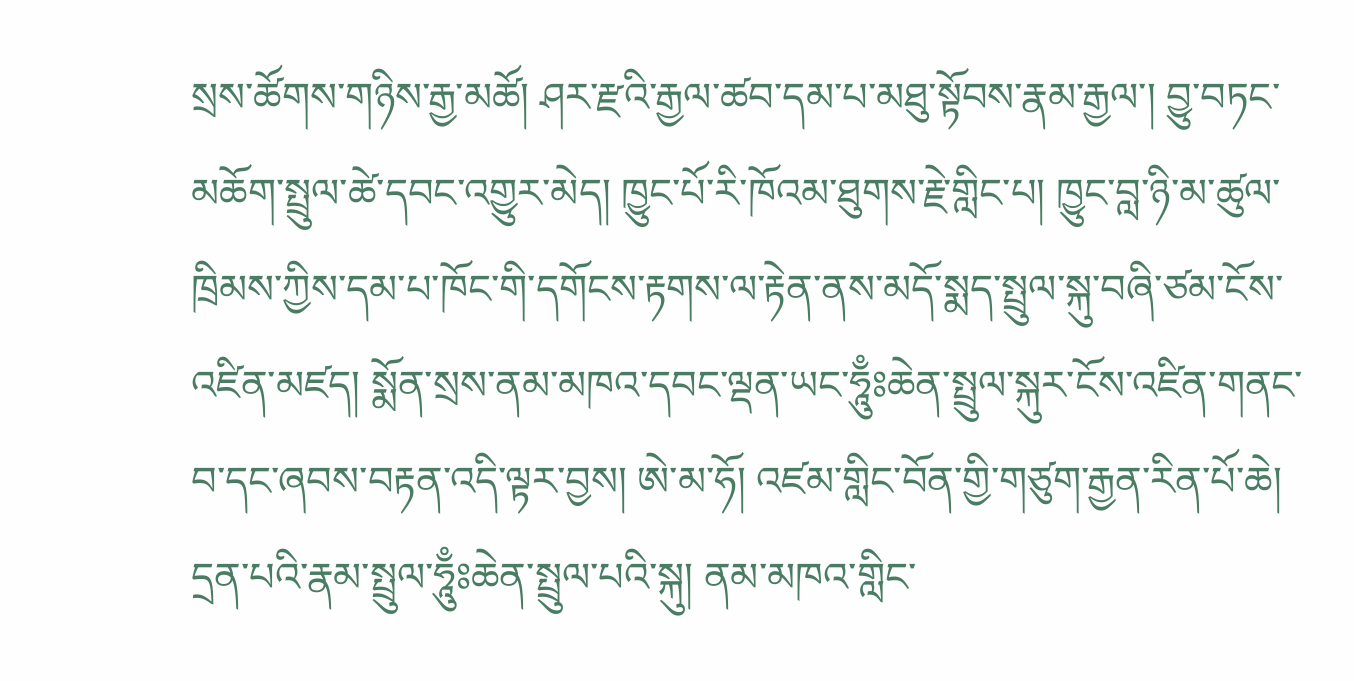སྲས་ཚོགས་གཉིས་རྒྱ་མཚོ། ཤར་རྫའི་རྒྱལ་ཚབ་དམ་པ་མཐུ་སྟོབས་རྣམ་རྒྱལ་། བྱུ་བཏང་མཆོག་སྤྲུལ་ཚེ་དབང་འགྱུར་མེད། ཁྱུང་པོ་རི་ཁོའམ་ཐུགས་རྗེ་གླིང་པ། ཁྱུང་བླ་ཉི་མ་ཚུལ་ཁྲིམས་ཀྱིས་དམ་པ་ཁོང་གི་དགོངས་རྟགས་ལ་རྟེན་ནས་མདོ་སྨད་སྤྲུལ་སྐུ་བཞི་ཙམ་ངོས་འཛིན་མཛད། སྨོན་སྲས་ནམ་མཁའ་དབང་ལྡན་ཡང་ཧཱུྃཿཆེན་སྤྲུལ་སྐུར་ངོས་འཛིན་གནང་བ་དང་ཞབས་བརྟན་འདི་ལྟར་བྱས། ཨེ་མ་ཧོ། འཛམ་གླིང་བོན་གྱི་གཙུག་རྒྱན་རིན་པོ་ཆེ། དྲན་པའི་རྣམ་སྤྲུལ་ཧཱུྃཿཆེན་སྤྲུལ་པའི་སྐུ། ནམ་མཁའ་གླིང་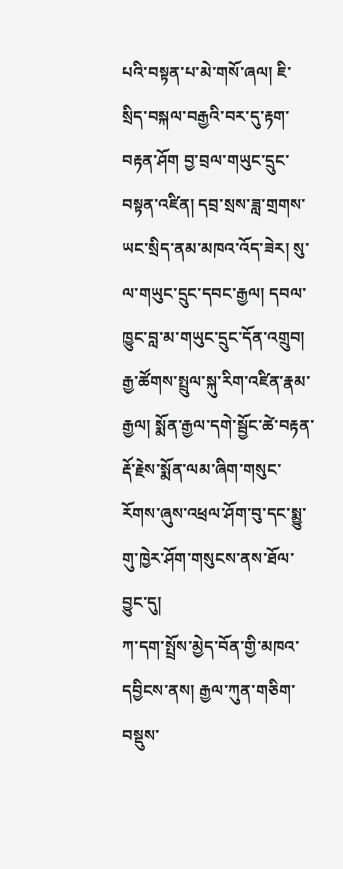པའི་བསྟན་པ་མེ་གསོ་ཞལ། ཇི་སྲིད་བསྐལ་བརྒྱའི་བར་དུ་རྟག་བརྟན་ཤོག བྱ་བྲལ་གཡུང་དྲུང་བསྟན་འཛིན། དབྲ་སྲས་ཟླ་གྲགས་ཡང་སྲིད་ནམ་མཁའ་འོད་ཟེར། སུ་ལ་གཡུང་དྲུང་དབང་རྒྱལ། དབལ་ཁྱུང་བླ་མ་གཡུང་དྲུང་དོན་འགྲུབ། རྒྱ་ཚོགས་སྤྲུལ་སྐུ་རིག་འཛིན་རྣམ་རྒྱལ། སྨོན་རྒྱལ་དགེ་སྦྱོང་ཚེ་བརྟན་རྡོ་རྗེས་སྨོན་ལམ་ཞིག་གསུང་རོགས་ཞུས་འཕྲལ་ཤོག་བུ་དང་སྨྱུ་གུ་ཁྱེར་ཤོག་གསུངས་ནས་ཐོལ་བྱུང་དུ།
ཀ་དག་སྤྲོས་མྱེད་བོན་གྱི་མཁའ་དབྱིངས་ནས། རྒྱལ་ཀུན་གཅིག་བསྡུས་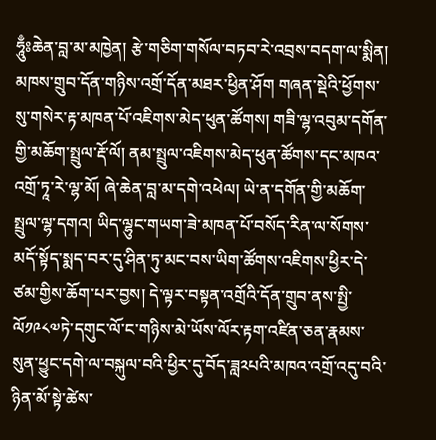ཧཱུྃཿཆེན་བླ་མ་མཁྱེན། རྩེ་གཅིག་གསོལ་བཏབ་རེ་འབྲས་བདག་ལ་སྨིན། མཁས་གྲུབ་དོན་གཉིས་འགྲོ་དོན་མཐར་ཕྱིན་ཤོག གཞན་སྡེའི་ཕྱོགས་སུ་གསེར་རྟ་མཁན་པོ་འཇིགས་མེད་ཕུན་ཚོགས། གཟི་ལྷ་འབུམ་དགོན་གྱི་མཆོག་སྤྲུལ་རྡོ་ལོ། ནམ་སྤྲུལ་འཇིགས་མེད་ཕུན་ཚོགས་དང་མཁའ་འགྲོ་ཏཱ་རེ་ལྷ་མོ། ཞེ་ཆེན་བླ་མ་དགེ་འཕེལ། ཡེ་ན་དགོན་གྱི་མཆོག་སྤྲུལ་ལྷ་དགའ། ཡིད་ལྷུང་གཡག་ཟེ་མཁན་པོ་བསོད་རིན་ལ་སོགས་མདོ་སྟོད་སྨད་བར་དུ་ཤིན་ཏུ་མང་བས་ཡིག་ཚོགས་འཇིགས་ཕྱིར་དེ་ཙམ་གྱིས་ཆོག་པར་བྱས། དེ་ལྟར་བསྟན་འགྲོའི་དོན་གྲུབ་ནས་སྤྱི་ལོ༡༩༨༧ཏེ་དགུང་ལོ་ང་གཉིས་མེ་ཡོས་ལོར་རྟག་འཛིན་ཅན་རྣམས་སུན་ཕྱུང་དགེ་ལ་བསྐུལ་བའི་ཕྱིར་དུ་བོད་ཟླ༢པའི་མཁའ་འགྲོ་འདུ་བའི་ཉིན་མོ་སྟེ་ཚེས་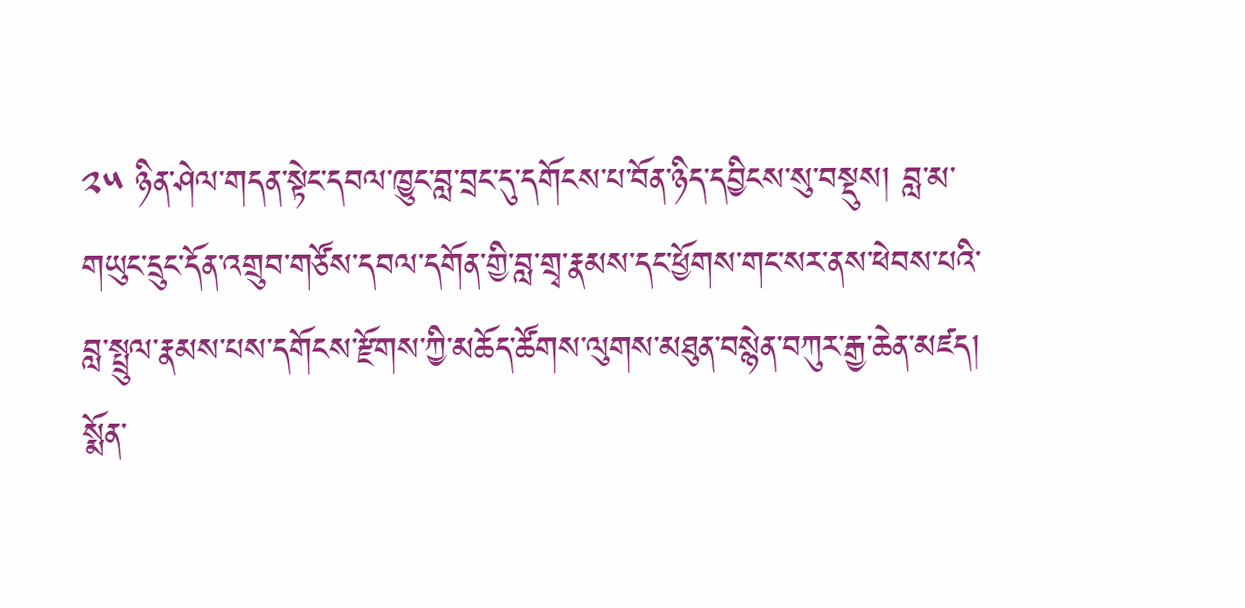༢༥ ཉིན་ཤེལ་གདན་སྟེང་དབལ་ཁྱུང་བླ་བྲང་དུ་དགོངས་པ་བོན་ཉིད་དབྱིངས་སུ་བསྡུས། བླ་མ་གཡུང་དྲུང་དོན་འགྲུབ་གཙོས་དབལ་དགོན་གྱི་བླ་གྲྭ་རྣམས་དང་ཕྱོགས་གང་སར་ནས་ཕེབས་པའི་བླ་སྤྲུལ་རྣམས་པས་དགོངས་རྫོགས་ཀྱི་མཆོད་ཚོགས་ལུགས་མཐུན་བསྙེན་བཀུར་རྒྱ་ཆེན་མཛད། སྨོན་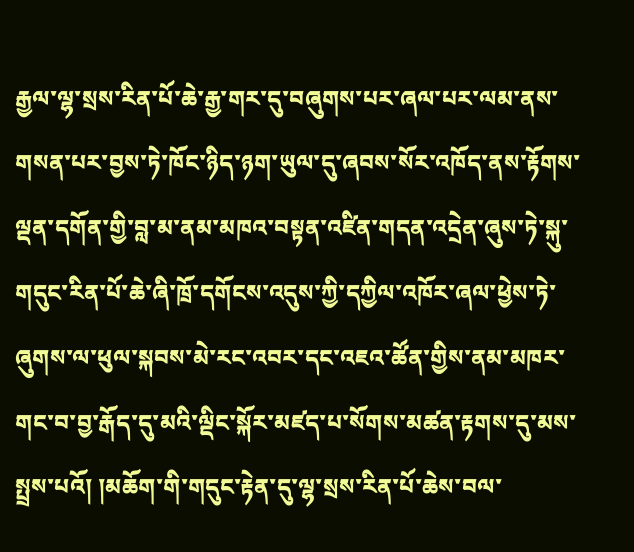རྒྱལ་ལྷ་སྲས་རིན་པོ་ཆེ་རྒྱ་གར་དུ་བཞུགས་པར་ཞལ་པར་ལམ་ནས་གསན་པར་བྱས་ཏེ་ཁོང་ཉིད་ཉག་ཡུལ་དུ་ཞབས་སོར་འཁོད་ནས་རྟོགས་ལྡན་དགོན་གྱི་བླ་མ་ནམ་མཁའ་བསྟན་འཛིན་གདན་འདྲེན་ཞུས་ཏེ་སྐུ་གདུང་རིན་པོ་ཆེ་ཞི་ཁྲོ་དགོངས་འདུས་ཀྱི་དཀྱིལ་འཁོར་ཞལ་ཕྱེས་ཏེ་ཞུགས་ལ་ཕུལ་སྐབས་མེ་རང་འབར་དང་འཇའ་ཚོན་གྱིས་ནམ་མཁར་གང་བ་བྱ་རྒོད་དུ་མའི་ལྡིང་སྐོར་མཛད་པ་སོགས་མཚན་རྟགས་དུ་མས་སྤྲས་པའོ། །མཆོག་གི་གདུང་རྟེན་དུ་ལྷ་སྲས་རིན་པོ་ཆེས་བལ་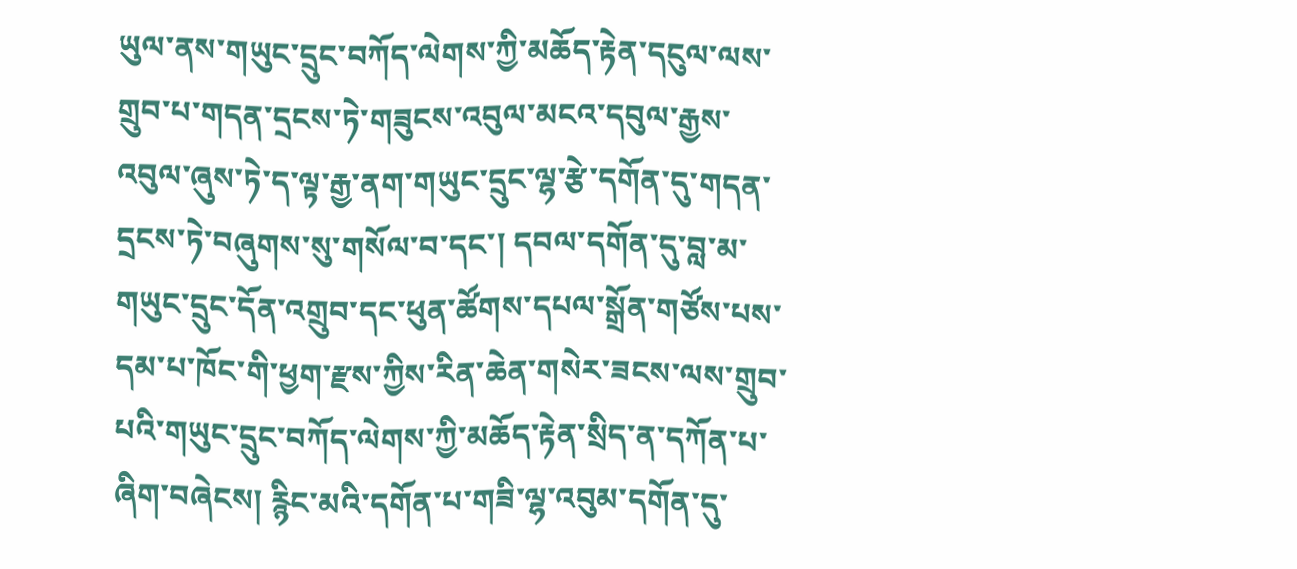ཡུལ་ནས་གཡུང་དྲུང་བཀོད་ལེགས་ཀྱི་མཆོད་རྟེན་དངུལ་ལས་གྲུབ་པ་གདན་དྲངས་ཏེ་གཟུངས་འབུལ་མངའ་དབུལ་རྒྱས་འབུལ་ཞུས་ཏེ་ད་ལྟ་རྒྱ་ནག་གཡུང་དྲུང་ལྷ་རྩེ་དགོན་དུ་གདན་དྲངས་ཏེ་བཞུགས་སུ་གསོལ་བ་དང་། དབལ་དགོན་དུ་བླ་མ་གཡུང་དྲུང་དོན་འགྲུབ་དང་ཕུན་ཚོགས་དཔལ་སྒྲོན་གཙོས་པས་དམ་པ་ཁོང་གི་ཕྱག་རྫས་ཀྱིས་རིན་ཆེན་གསེར་ཟངས་ལས་གྲུབ་པའི་གཡུང་དྲུང་བཀོད་ལེགས་ཀྱི་མཆོད་རྟེན་སྲིད་ན་དཀོན་པ་ཞིག་བཞེངས། རྙིང་མའི་དགོན་པ་གཟི་ལྷ་འབུམ་དགོན་དུ་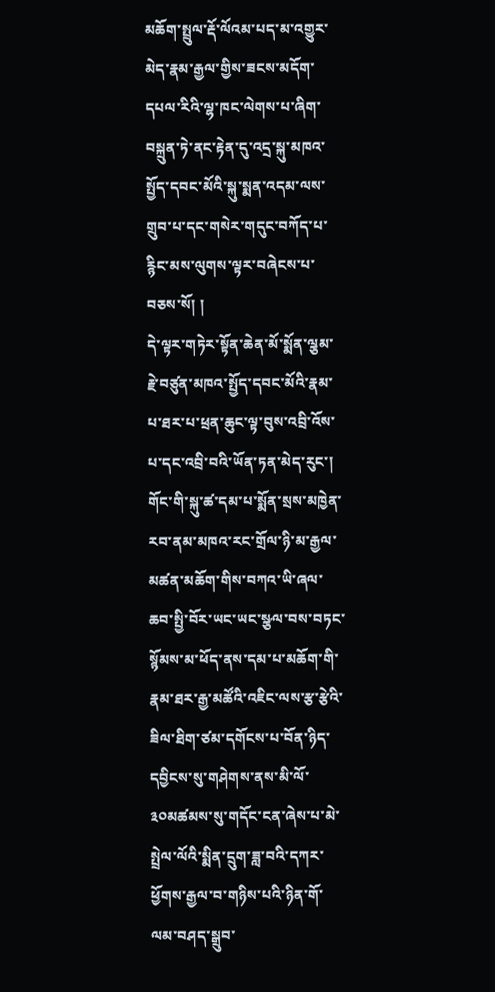མཆོག་སྤྲུལ་རྡོ་ལོའམ་པད་མ་འགྱུར་མེད་རྣམ་རྒྱལ་གྱིས་ཟངས་མདོག་དཔལ་རིའི་ལྷ་ཁང་ལེགས་པ་ཞིག་བསྐྲུན་ཏེ་ནང་རྟེན་དུ་འདྲ་སྐུ་མཁའ་སྤྱོད་དབང་མོའི་སྐུ་སྨན་འདམ་ལས་གྲུབ་པ་དང་གསེར་གདུང་བཀོད་པ་རྙིང་མས་ལུགས་ལྟར་བཞེངས་པ་བཅས་སོ། །
དེ་ལྟར་གཏེར་སྟོན་ཆེན་མོ་སྨོན་ལྕམ་རྗེ་བཙུན་མཁའ་སྤྱོད་དབང་མོའི་རྣམ་པ་ཐར་པ་ཕྲན་ཆུང་ལྟ་བུས་འབྲི་འོས་པ་དང་འབྲི་བའི་ཡོན་ཏན་མེད་རུང་། གོང་གི་སྐུ་ཚ་དམ་པ་སྨོན་སྲས་མཁྱེན་རབ་ནམ་མཁའ་རང་གྲོལ་ཉི་མ་རྒྱལ་མཚན་མཆོག་གིས་བཀའ་ཡི་ཞལ་ཆབ་སྤྱི་བོར་ཡང་ཡང་སྩལ་བས་བཏང་སྙོམས་མ་ཕོད་ནས་དམ་པ་མཆོག་གི་རྣམ་ཐར་རྒྱ་མཚོའི་འཇིང་ལས་རྩ་རྩེའི་ཟིལ་ཐིག་ཙམ་དགོངས་པ་བོན་ཉིད་དབྱིངས་སུ་གཤེགས་ནས་མི་ལོ་༣༠མཚམས་སུ་གདོང་ངན་ཞེས་པ་མེ་སྤྲེལ་ལོའི་སྨིན་དྲུག་ཟླ་བའི་དཀར་ཕྱོགས་རྒྱལ་བ་གཉིས་པའི་ཉིན་གོ་ལམ་བཤད་སྒྲུབ་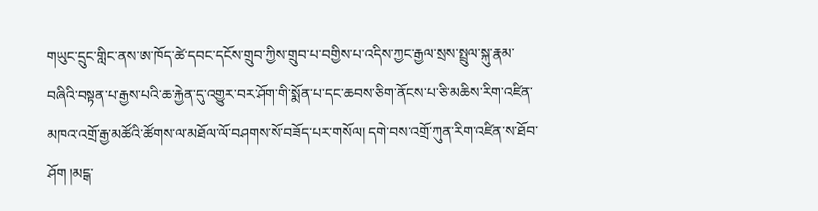གཡུང་དྲུང་གླིང་ནས་ཨ་ཁོད་ཚེ་དབང་དངོས་གྲུབ་ཀྱིས་གྲུབ་པ་བགྱིས་པ་འདིས་ཀྱང་རྒྱལ་སྲས་སྤྲུལ་སྐུ་རྣམ་བཞིའི་བསྟན་པ་རྒྱས་པའི་ཆ་རྐྱེན་དུ་འགྱུར་བར་ཤོག་གི་སྨོན་པ་དང་ཆབས་ཅིག་ནོངས་པ་ཅི་མཆིས་རིག་འཛིན་མཁའ་འགྲོ་རྒྱ་མཚོའི་ཚོགས་ལ་མཐོལ་ལོ་བཤགས་སོ་བཟོད་པར་གསོལ། དགེ་བས་འགྲོ་ཀུན་རིག་འཛིན་ས་ཐོབ་ཤོག །མངྒ་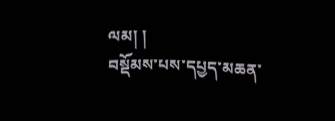ལམ། །
བསྡོམས་པས་དཔྱད་མཆན་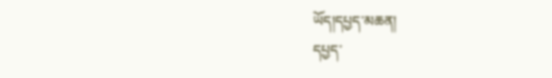ཡོད།དཔྱད་མཆན།
དཔྱད་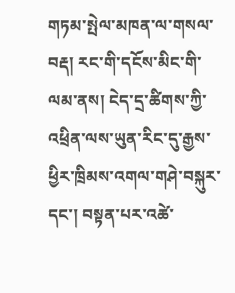གཏམ་སྤེལ་མཁན་ལ་གསལ་བརྡ། རང་གི་དངོས་མིང་གི་ལམ་ནས། ངེད་དྲ་ཚིགས་ཀྱི་འཕྲིན་ལས་ཡུན་རིང་དུ་རྒྱས་ཕྱིར་ཁྲིམས་འགལ་གཤེ་བསྐུར་དང་། བསྟན་པར་འཚེ་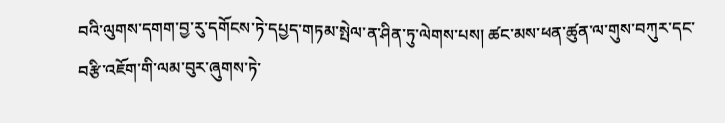བའི་ལུགས་དགག་བྱ་རུ་དགོངས་ཏེ་དཔྱད་གཏམ་སྤེལ་ན་ཤིན་ཏུ་ལེགས་པས། ཚང་མས་ཕན་ཚུན་ལ་གུས་བཀུར་དང་བརྩི་འཇོག་གི་ལམ་བུར་ཞུགས་ཏེ་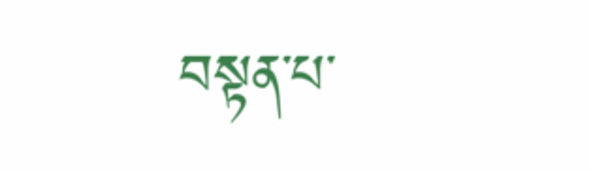བསྟན་པ་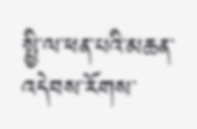སྤྱི་ལ་ཕན་པའི་མཆན་འདེབས་རོགས་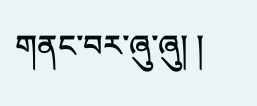གནང་བར་ཞུ་ཞུ། །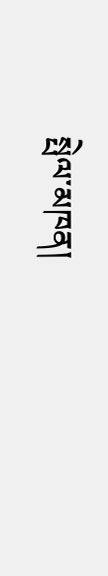སྤེལ་མཁན།